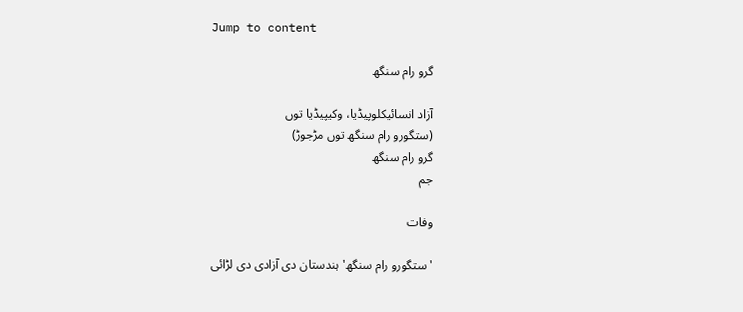Jump to content

گرو رام سنگھ

آزاد انسائیکلوپیڈیا، وکیپیڈیا توں
(ستگورو رام سنگھ توں مڑجوڑ)
گرو رام سنگھ
جم

وفات

'ستگورو رام سنگھ' ہندستان دی آزادی دی لڑائی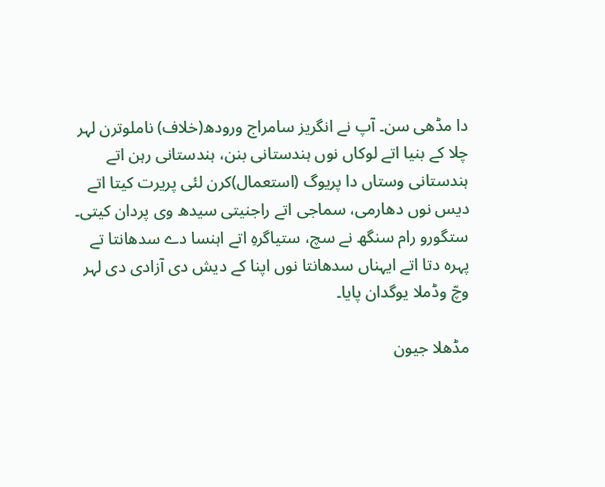دا مڈھی سن۔ آپ نے انگریز سامراج ورودھ(خلاف) ناملوترن لہر چلا کے بنیا اتے لوکاں نوں ہندستانی بنن، ہندستانی رہن اتے ہندستانی وستاں دا پریوگ (استعمال)کرن لئی پریرت کیتا اتے دیس نوں دھارمی، سماجی اتے راجنیتی سیدھ وی پردان کیتی۔ ستگورو رام سنگھ نے سچ، ستیاگرہِ اتے اہنسا دے سدھانتا تے پہرہ دتا اتے ایہناں سدھانتا نوں اپنا کے دیش دی آزادی دی لہر وچّ وڈملا یوگدان پایا۔

مڈھلا جیون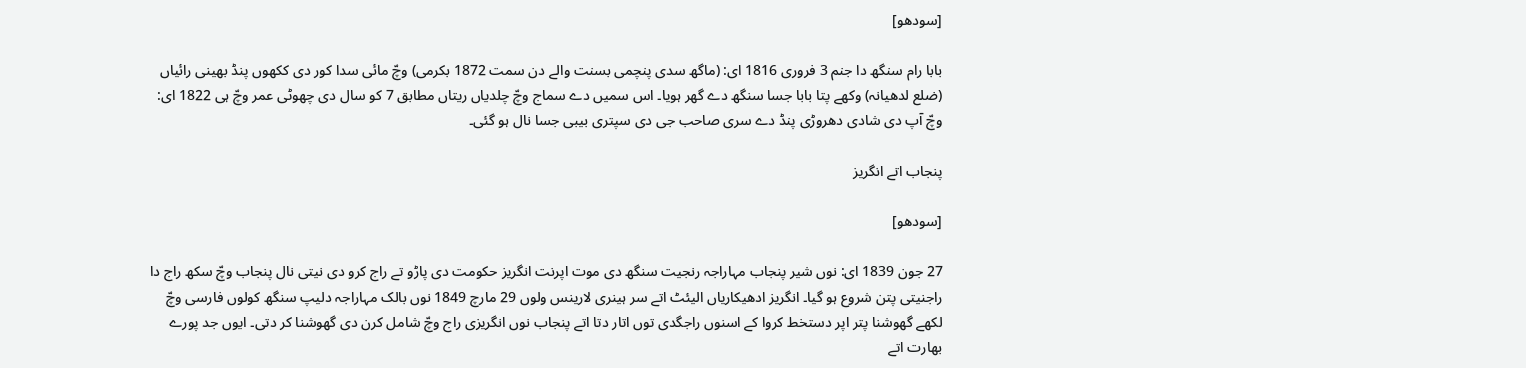[سودھو]

بابا رام سنگھ دا جنم 3 فروری 1816 ای: (ماگھ سدی پنچمی بسنت والے دن سمت 1872 بکرمی) وچّ مائی سدا کور دی ککھوں پنڈ بھینی رائیاں (ضلع لدھیانہ) وکھے پتا بابا جسا سنگھ دے گھر ہویا۔ اس سمیں دے سماج وچّ چلدیاں ریتاں مطابق 7 کو سال دی چھوٹی عمر وچّ ہی 1822 ای: وچّ آپ دی شادی دھروڑی پنڈ دے سری صاحب جی دی سپتری بیبی جسا نال ہو گئی۔

پنجاب اتے انگریز

[سودھو]

27 جون 1839 ای: نوں شیر پنجاب مہاراجہ رنجیت سنگھ دی موت اپرنت انگریز حکومت دی پاڑو تے راج کرو دی نیتی نال پنجاب وچّ سکھ راج دا راجنیتی پتن شروع ہو گیا۔ انگریز ادھیکاریاں الیئٹ اتے سر ہینری لارینس ولوں 29 مارچ 1849 نوں بالک مہاراجہ دلیپ سنگھ کولوں فارسی وچّ لکھے گھوشنا پتر اپر دستخط کروا کے اسنوں راجگدی توں اتار دتا اتے پنجاب نوں انگریزی راج وچّ شامل کرن دی گھوشنا کر دتی۔ ایوں جد پورے بھارت اتے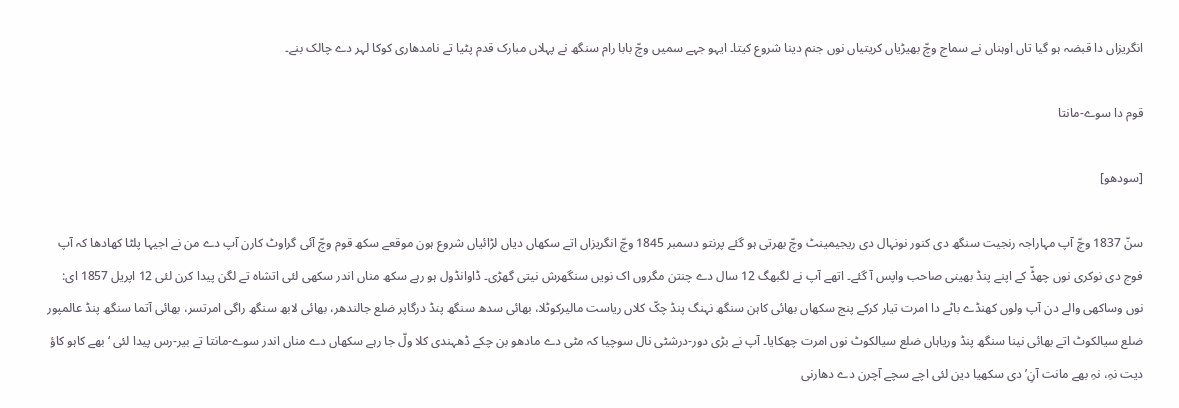انگریزاں دا قبضہ ہو گیا تاں اوہناں نے سماج وچّ بھیڑیاں کریتیاں نوں جنم دینا شروع کیتا۔ ایہو جہے سمیں وچّ بابا رام سنگھ نے پہلاں مبارک قدم پٹیا تے نامدھاری کوکا لہر دے چالک بنے۔

قوم دا سوے-مانتا

[سودھو]

سنّ 1837 وچّ آپ مہاراجہ رنجیت سنگھ دی کنور نونہال دی ریجیمینٹ وچّ بھرتی ہو گئے پرنتو دسمبر 1845 وچّ انگریزاں اتے سکھاں دیاں لڑائیاں شروع ہون موقعے سکھ قوم وچّ آئی گراوٹ کارن آپ دے من نے اجیہا پلٹا کھادھا کہ آپ فوج دی نوکری نوں چھڈّ کے اپنے پنڈ بھینی صاحب واپس آ گئے۔ اتھے آپ نے لگبھگ 12 سال دے چنتن مگروں اک نویں سنگھرش نیتی گھڑی۔ ڈاوانڈول ہو رہے سکھ مناں اندر سکھی لئی اتشاہ تے لگن پیدا کرن لئی 12 اپریل 1857 ای: نوں وساکھی والے دن آپ ولوں کھنڈے باٹے دا امرت تیار کرکے پنج سکھاں بھائی کاہن سنگھ نہنگ پنڈ چکّ کلاں ریاست مالیرکوٹلا، بھائی سدھ سنگھ پنڈ درگاپر ضلع جالندھر، بھائی لابھ سنگھ راگی امرتسر، بھائی آتما سنگھ پنڈ عالمپور ضلع سیالکوٹ اتے بھائی نینا سنگھ پنڈ وریاہاں ضلع سیالکوٹ نوں امرت چھکایا۔ آپ نے بڑی دور-درشٹی نال سوچیا کہ مٹی دے مادھو بن چکے ڈھہندی کلا ولّ جا رہے سکھاں دے مناں اندر سوے-مانتا تے بیر-رس پیدا لئی ‘بھے کاہو کاؤ دیت نہِ، نہِ بھے مانت آنِ’ دی سکھیا دین لئی اچے سچے آچرن دے دھارنی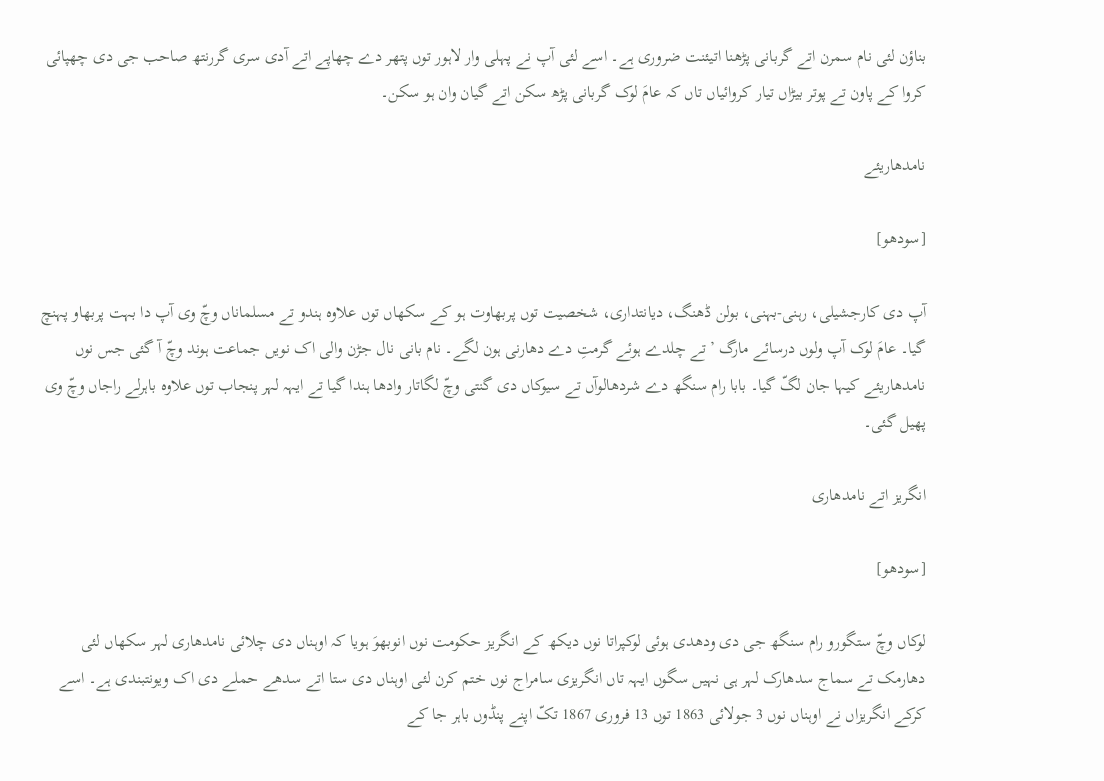بناؤن لئی نام سمرن اتے گربانی پڑھنا اتیئنت ضروری ہے۔ اسے لئی آپ نے پہلی وار لاہور توں پتھر دے چھاپے اتے آدی سری گررنتھ صاحب جی دی چھپائی کروا کے پاون تے پوتر بیڑاں تیار کروائیاں تاں کہ عامَ لوک گربانی پڑھ سکن اتے گیان وان ہو سکن۔

نامدھاریئے

[سودھو]

آپ دی کارجشیلی، رہنی-بہنی، بولن ڈھنگ، دیانتداری، شخصیت توں پربھاوت ہو کے سکھاں توں علاوہ ہندو تے مسلماناں وچّ وی آپ دا بہت پربھاو پہنچ گیا۔ عامَ لوک آپ ولوں درسائے مارگ ’تے چلدے ہوئے گرمتِ دے دھارنی ہون لگے۔ نام بانی نال جڑن والی اک نویں جماعت ہوند وچّ آ گئی جس نوں نامدھاریئے کیہا جان لگّ گیا۔ بابا رام سنگھ دے شردھالوآں تے سیوکاں دی گنتی وچّ لگاتار وادھا ہندا گیا تے ایہہ لہر پنجاب توں علاوہ باہرلے راجاں وچّ وی پھیل گئی۔

انگریز اتے نامدھاری

[سودھو]

لوکاں وچّ ستگورو رام سنگھ جی دی ودھدی ہوئی لوکپراتا نوں دیکھ کے انگریز حکومت نوں انوبھوَ ہویا کہ اوہناں دی چلائی نامدھاری لہر سکھاں لئی دھارمک تے سماج سدھارک لہر ہی نہیں سگوں ایہہ تاں انگریزی سامراج نوں ختم کرن لئی اوہناں دی ستا اتے سدھے حملے دی اک ویونتبندی ہے۔ اسے کرکے انگریزاں نے اوہناں نوں 3 جولائی 1863 توں 13 فروری 1867 تکّ اپنے پنڈوں باہر جا کے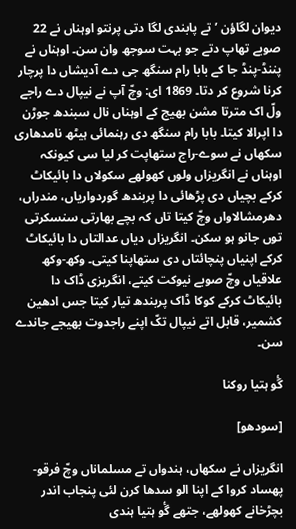دیوان لگاؤن ’تے پابندی لگا دتی پرنتو اوہناں نے 22 صوبے تھاپ دتے جو بہت سوجھ وان سن۔ اوہناں نے پننڈ-پنڈ جا کے بابا رام سنگھ جی دے آدیشاں دا پرچار کرنا شروع کر دتا۔ 1869 ای: وچّ آپ نے نیپال دے راجے ولّ اک مترتا مشن بھیج کے اوہناں نال سبندھ جوڑن دا اپرالا کیتا۔ بابا رام سنگھ دی رہنمائی ہیٹھ نامدھاری سکھاں نے سوے-راج ستھاپت کر لیا سی کیونکہ اوہناں نے انگریزاں ولوں کھولھے سکولاں دا بائیکاٹ کرکے بچیاں دی پڑھائی دا پربندھ گوردواریاں، مندراں، دھرمشالاواں وچّ کیتا تاں کہ بچے بھارتی سنسکرتی توں جانو ہو سکن۔ انگریزاں دیاں عدالتاں دا بائیکاٹ کرکے اپنیاں پنچائتاں دی ستھاپنا کیتی۔ وکھ-وکھ علاقیاں وچّ صوبے نیوکت کیتے، انگریزی ڈاک دا بائیکاٹ کرکے کوکا ڈاک پربندھ تیار کیتا جس ادھین کشمیر، قابل اتے نیپال تکّ اپنے راجدوت بھیجے جاندے سن۔

گٔو ہتیا روکنا

[سودھو]

انگریزاں نے سکھاں، ہندواں تے مسلماناں وچّ فرقو-پھساد کروا کے اپنا الو سدھا کرن لئی پنجاب اندر بچڑخانے کھولھے، جتھے گٔو ہتیا ہندی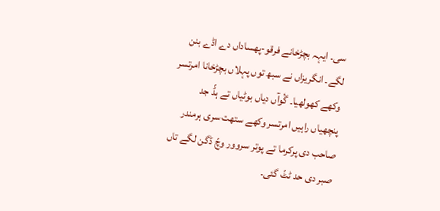سی۔ ایہہ بچڑخانے فرقو-پھساداں دے اڈے بنن لگے۔ انگریزاں نے سبھ توں پہلاں بچڑخانا امرتسر وکھے کھولھیا۔ گٔوآں دیاں بوٹیاں تے ہڈّ جد پنچھیاں راہیں امرتسر وکھے ستھت سری ہرمندر صاحب دی پرکرما تے پوتر سروور وچّ ڈگن لگے تاں صبر دی حد ٹٹّ گئی۔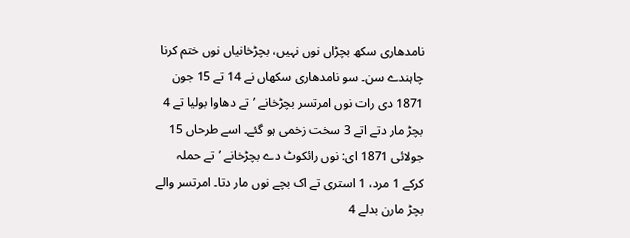نامدھاری سکھ بچڑاں نوں نہیں، بچڑخانیاں نوں ختم کرنا چاہندے سن۔ سو نامدھاری سکھاں نے 14 تے 15 جون 1871 دی رات نوں امرتسر بچڑخانے ’تے دھاوا بولیا تے 4 بچڑ مار دتے اتے 3 سخت زخمی ہو گئے۔ اسے طرحاں 15 جولائی 1871 ای: نوں رائکوٹ دے بچڑخانے ’تے حملہ کرکے 1 مرد، 1 استری تے اک بچے نوں مار دتا۔ امرتسر والے بچڑ مارن بدلے 4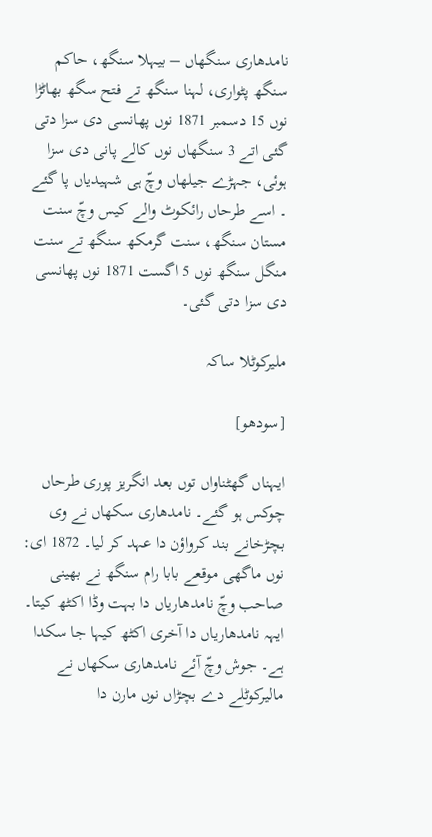نامدھاری سنگھاں – بیہلا سنگھ، حاکم سنگھ پٹواری، لہنا سنگھ تے فتح سگھ بھاٹڑا نوں 15 دسمبر 1871 نوں پھانسی دی سزا دتی گئی اتے 3 سنگھاں نوں کالے پانی دی سزا ہوئی، جہڑے جیلھاں وچّ ہی شہیدیاں پا گئے ۔ اسے طرحاں رائکوٹ والے کیس وچّ سنت مستان سنگھ، سنت گرمکھ سنگھ تے سنت منگل سنگھ نوں 5 اگست 1871 نوں پھانسی دی سزا دتی گئی۔

ملیرکوٹلا ساکہ

[سودھو]

ایہناں گھٹناواں توں بعد انگریز پوری طرحاں چوکس ہو گئے۔ نامدھاری سکھاں نے وی بچڑخانے بند کرواؤن دا عہد کر لیا۔ 1872 ای: نوں ماگھی موقعے بابا رام سنگھ نے بھینی صاحب وچّ نامدھاریاں دا بہت وڈا اکٹھ کیتا۔ ایہہ نامدھاریاں دا آخری اکٹھ کیہا جا سکدا ہے۔ جوش وچّ آئے نامدھاری سکھاں نے مالیرکوٹلے دے بچڑاں نوں مارن دا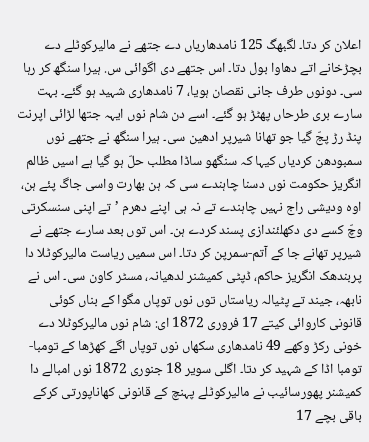اعلان کر دتا۔ لگبھگ 125 نامدھاریاں دے جتھے نے مالیرکوٹلے دے بچڑخانے اتے دھاوا بول دتا۔ اس جتھے دی اگوائی س. ہیرا سنگھ کر رہا سی۔ دونوں طرف جانی نقصان ہویا، 7 نامدھاری شہید ہو گئے۔ بہت سارے بری طرحاں پھٹڑ ہو گئے۔ اسے دن شام نوں ایہہ جتھا لڑائی اپرنت پنڈ رڑ پجّ گیا جو تھانا شیرپر ادھین سی۔ ہیرا سنگھ نے جتھے نوں سمبودھن کردیاں کیہا کہ سنگھو ساڈا مطلب حلّ ہو گیا ہے اسیں ظالم انگریز حکومت نوں دسنا چاہندے سی کہ ہن بھارت واسی جاگ پئے ہن، اوہ ودیشی راج نہیں چاہندے تے نہ ہی اپنے دھرم ’تے اپنی سنسکرتی وچّ کسے دی دکھلئندازی پسند کردے ہن۔ اس توں بعد سارے جتھے نے شیرپر تھانے جا کے آتم-سمرپن کر دتا۔ اس سمیں ریاست مالیرکوٹلا دا پربندھک انگریز حاکم، ڈپٹی کمیشنر لدھیانہ، مسٹر کاون سی۔ اس نے نابھہ، جیند تے پٹیالہ ریاستاں توں نوں توپاں مگوا کے بناں کوئی قانونی کاروائی کیتے 17 فروری 1872 ای: شام نوں مالیرکوٹلا دے خونی رکڑ وکھے 49 نامدھاری سکھاں نوں توپاں اگے کھڑھا کے تومبا-تومبا اڈا کے شہید کر دتا۔ اگلی سویر 18 جنوری 1872 نوں امبالے دا کمیشنر پھورسائیب نے مالیرکوٹلے پہنچ کے قانونی کھاناپورتی کرکے باقی بچے 17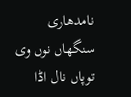نامدھاری سنگھاں نوں وی توپاں نال اڈا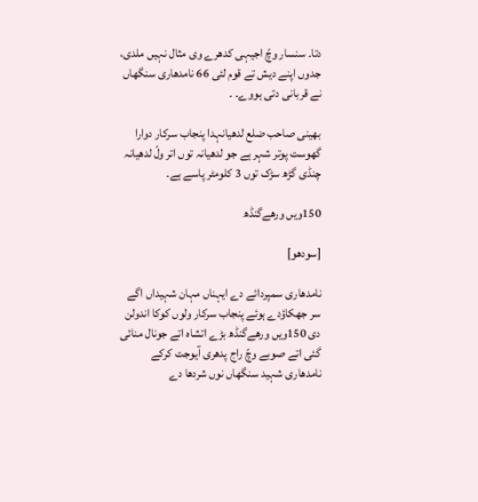دتا۔ سنسار وچّ اجیہی کدھرے وی مثال نہیں ملدی، جدوں اپنے دیش تے قوم لئی 66 نامدھاری سنگھاں نے قربانی دتی ہووے۔ ۔

بھینی صاحب ضلع لدھیانہدا پنجاب سرکار دوارا گھوست پوتر شہر ہے جو لدھیانہ توں اتر ولّ لدھیانہ چنڈی گڑھ سڑک توں 3 کلومٹر پاسے ہے۔

150ویں ورھےگنڈھ

[سودھو]

نامدھاری سمپردائے دے ایہناں مہان شہیداں اگے سر جھکاؤدے ہوئے پنجاب سرکار ولوں کوکا اندولن دی 150ویں ورھےگنڈھ بڑے اتشاہ اتے جونال منائی گئی اتے صوبے وچّ راج پدھری آیوجت کرکے نامدھاری شہید سنگھاں نوں شردھا دے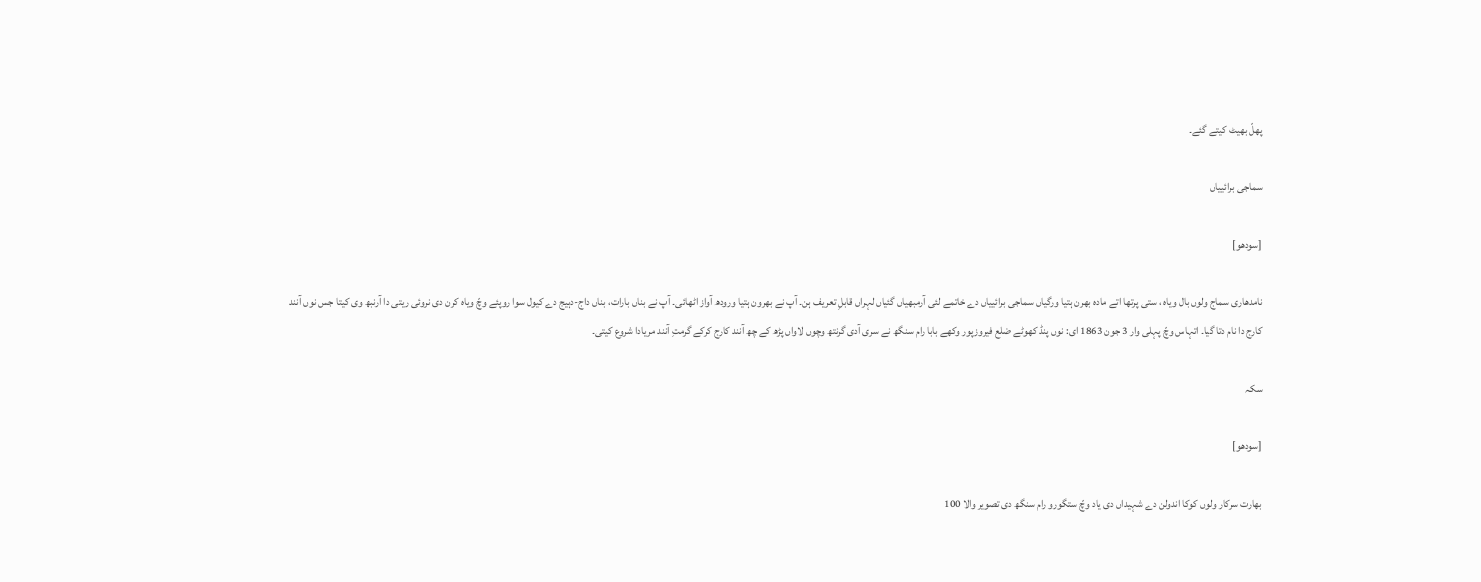پھلّ بھیٹ کیتے گئے۔

سماجی برائییاں

[سودھو]

نامدھاری سماج ولوں بال ویاہ ، ستی پرتھا اتے مادہ بھرن ہتیا ورگیاں سماجی برائییاں دے خاتمے لئی آرمبھیاں گئیاں لہراں قابلِ تعریف ہن۔ آپ نے بھرون ہتیا ورودھ آواز اٹھائی۔ آپ نے بناں بارات، بناں داج-دہیج دے کیول سوا روپئے وچّ ویاہ کرن دی نروئی ریتی دا آرنبھ وی کیتا جس نوں آنند کارج دا نام دتا گیا۔ اتہاس وچّ پہلی وار 3 جون 1863 ای: نوں پنڈ کھوٹے ضلع فیروزپور وکھے بابا رام سنگھ نے سری آدی گرنتھ وچوں لاواں پڑھ کے چھ آنند کارج کرکے گرمتِ آنند مریادا شروع کیتی۔

سکہ

[سودھو]

بھارت سرکار ولوں کوکا اندولن دے شہیداں دی یاد وچّ ستگورو رام سنگھ دی تصویر والا 100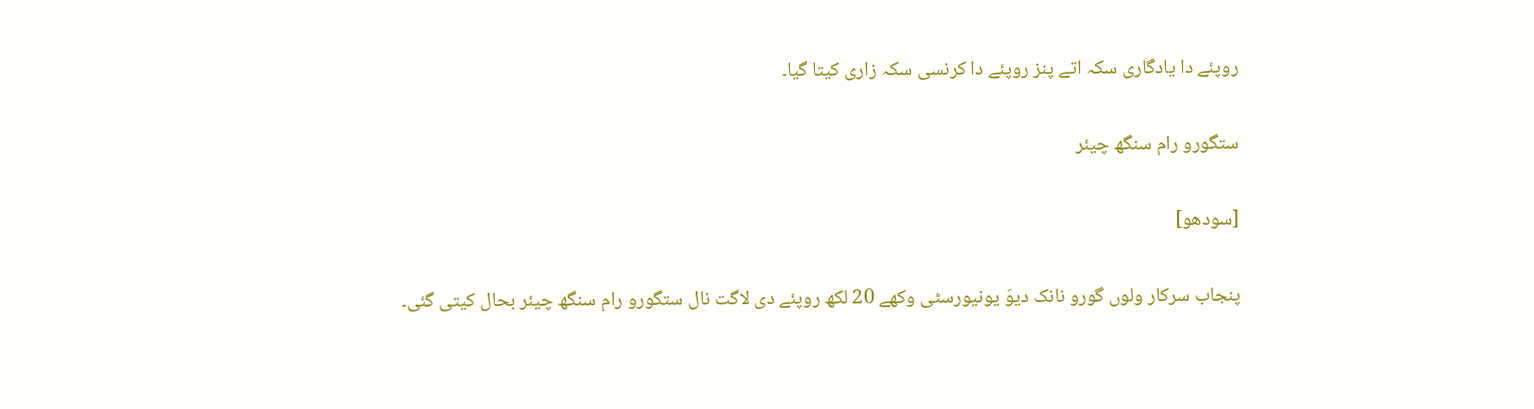روپئے دا یادگاری سکہ اتے پنز روپئے دا کرنسی سکہ زاری کیتا گیا۔

ستگورو رام سنگھ چیئر

[سودھو]

پنجاب سرکار ولوں گورو نانک دیوَ یونیورسٹی وکھے 20 لکھ روپئے دی لاگت نال ستگورو رام سنگھ چیئر بحال کیتی گئی۔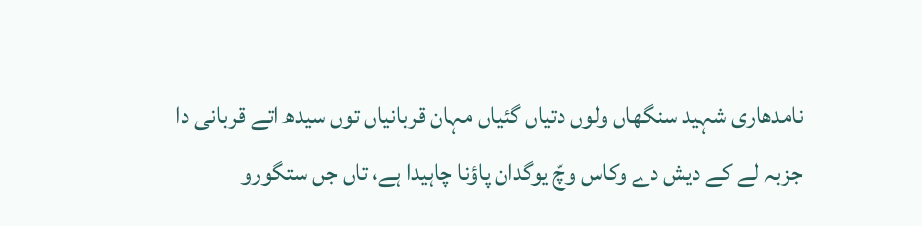نامدھاری شہید سنگھاں ولوں دتیاں گئیاں مہان قربانیاں توں سیدھ اتے قربانی دا جزبہ لے کے دیش دے وکاس وچّ یوگدان پاؤنا چاہیدا ہے، تاں جں ستگورو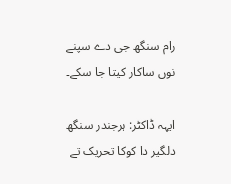رام سنگھ جی دے سپنے نوں ساکار کیتا جا سکے۔

ایہہ ڈاکٹر: ہرجندر سنگھ دلگیر دا کوکا تحریک تے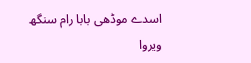اسدے موڈھی بابا رام سنگھ ویروا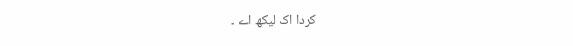کردا اک لیکھ اے ۔